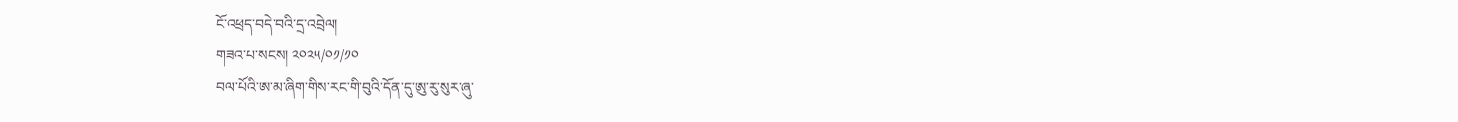ངོ་འཕྲད་བདེ་བའི་དྲ་འབྲེལ།
གཟའ་པ་སངས། ༢༠༢༥/༠༡/༡༠
བལ་པོའི་ཨ་མ་ཞིག་གིས་རང་གི་བུའི་དོན་དུ་ཨུ་རུ་སུར་ཞུ་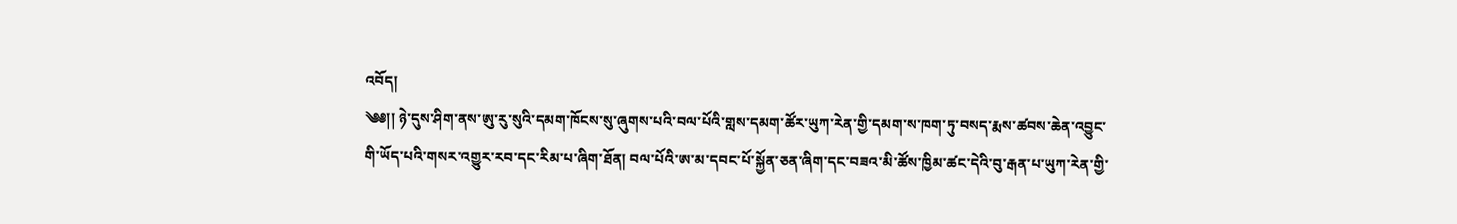འབོད།
༄༅།། ཉེ་དུས་ཤིག་ནས་ཨུ་རུ་སུའི་དམག་ཁོངས་སུ་ཞུགས་པའི་བལ་པོའི་གླས་དམག་ཚོར་ཡུཀ་རེན་གྱི་དམག་ས་ཁག་ཏུ་བསད་རྨས་ཚབས་ཆེན་འབྱུང་གི་ཡོད་པའི་གསར་འགྱུར་རབ་དང་རིམ་པ་ཞིག་ཐོན། བལ་པོའི་ཨ་མ་དབང་པོ་སྐྱོན་ཅན་ཞིག་དང་བཟའ་མི་ཚོས་ཁྱིམ་ཚང་དེའི་བུ་རྒན་པ་ཡུཀ་རེན་གྱི་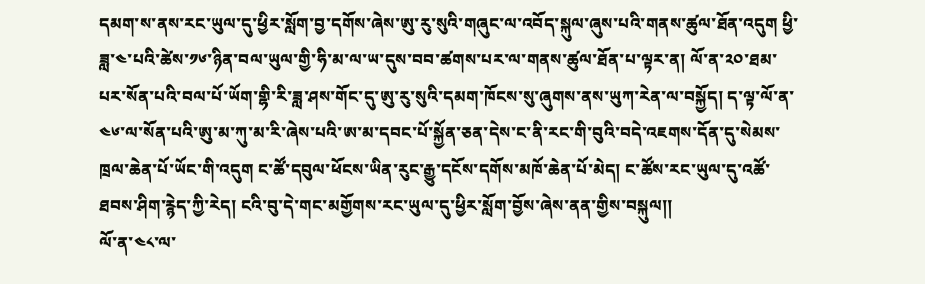དམག་ས་ནས་རང་ཡུལ་དུ་ཕྱིར་སློག་བྱ་དགོས་ཞེས་ཨུ་རུ་སུའི་གཞུང་ལ་འབོད་སྐུལ་ཞུས་པའི་གནས་ཚུལ་ཐོན་འདུག ཕྱི་ཟླ་༤་པའི་ཚེས་༡༦་ཉིན་བལ་ཡུལ་གྱི་ཧི་མ་ལ་ཡ་དུས་བབ་ཚགས་པར་ལ་གནས་ཚུལ་ཐོན་པ་ལྟར་ན། ལོ་ན་༢༠་ཐམ་པར་སོན་པའི་བལ་པོ་ཡོག་གྷི་རི་ཟླ་ཤས་གོང་དུ་ཨུ་རུ་སུའི་དམག་ཁོངས་སུ་ཞུགས་ནས་ཡུཀ་རེན་ལ་བསྐྱོད། ད་ལྟ་ལོ་ན་༤༦་ལ་སོན་པའི་ཨུ་མ་ཀུ་མ་རི་ཞེས་པའི་ཨ་མ་དབང་པོ་སྐྱོན་ཅན་དེས་ང་ནི་རང་གི་བུའི་བདེ་འཇགས་དོན་དུ་སེམས་ཁྲལ་ཆེན་པོ་ཡོང་གི་འདུག ང་ཚོ་དབུལ་ཕོངས་ཡིན་རུང་རྒྱུ་དངོས་དགོས་མཁོ་ཆེན་པོ་མེད། ང་ཚོས་རང་ཡུལ་དུ་འཚོ་ཐབས་ཤིག་རྙེད་ཀྱི་རེད། ངའི་བུ་དེ་གང་མགྱོགས་རང་ཡུལ་དུ་ཕྱིར་སློག་བྱོས་ཞེས་ནན་གྱིས་བསྐུལ།།
ལོ་ན་༤༨་ལ་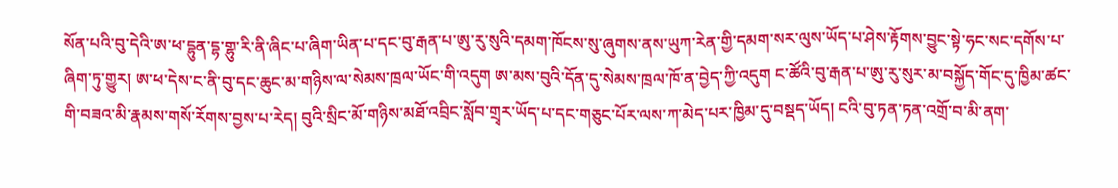སོན་པའི་བུ་དེའི་ཨ་ཕ་དྷུན་དྷ་གྷུ་རི་ནི་ཞིང་པ་ཞིག་ཡིན་པ་དང་བུ་རྒན་པ་ཨུ་རུ་སུའི་དམག་ཁོངས་སུ་ཞུགས་ནས་ཡུཀ་རེན་གྱི་དམག་སར་ལུས་ཡོད་པ་ཤེས་རྟོགས་བྱུང་སྟེ་ཧང་སང་དགོས་པ་ཞིག་ཏུ་གྱུར། ཨ་ཕ་དེས་ང་ནི་བུ་དང་ཆུང་མ་གཉིས་ལ་སེམས་ཁྲལ་ཡོང་གི་འདུག ཨ་མས་བུའི་དོན་དུ་སེམས་ཁྲལ་ཁོ་ན་བྱེད་ཀྱི་འདུག ང་ཚོའི་བུ་རྒན་པ་ཨུ་རུ་སུར་མ་བསྐྱོད་གོང་དུ་ཁྱིམ་ཚང་གི་བཟའ་མི་རྣམས་གསོ་རོགས་བྱས་པ་རེད། བུའི་སྲིང་མོ་གཉིས་མཐོ་འབྲིང་སློབ་གྲྭར་ཡོད་པ་དང་གཅུང་པོར་ལས་ཀ་མེད་པར་ཁྱིམ་དུ་བསྡད་ཡོད། ངའི་བུ་ཏན་ཏན་འགྲོ་བ་མི་ནག་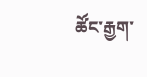ཚོང་རྒྱག་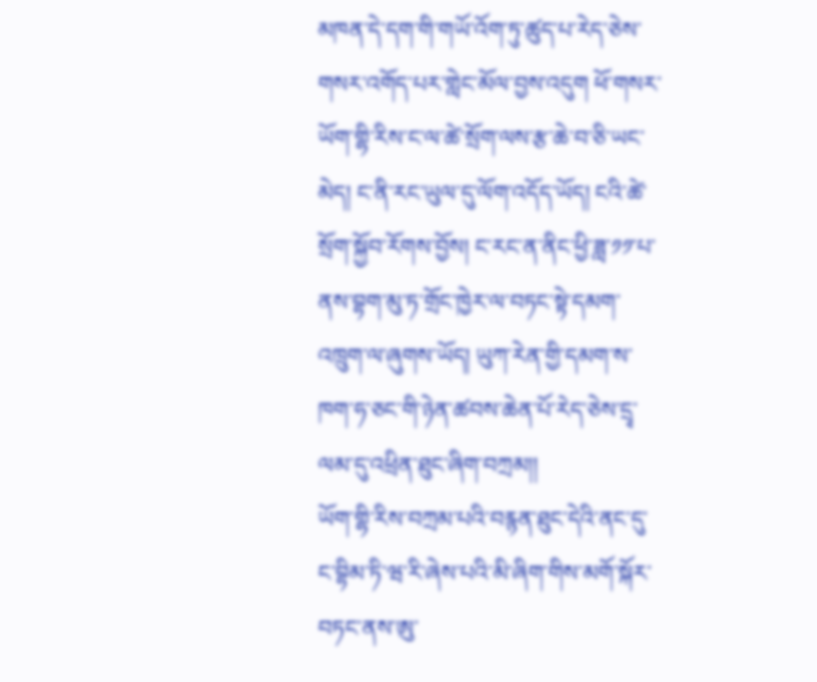མཁན་དེ་དག་གི་གཡོ་འོག་ཏུ་ཚུད་པ་རེད་ཅེས་གསར་འགོད་པར་གླེང་མོལ་བྱས་འདུག ཕོ་གསར་ཡོག་གྷི་རིས་ང་ལ་ཚེ་སྲོག་ལས་རྩ་ཆེ་བ་ཅི་ཡང་མེད། ང་ནི་རང་ཡུལ་དུ་ལོག་འདོད་ཡོད། ངའི་ཚེ་སྲོག་སྐྱོབ་རོགས་བྱོས། ང་རང་ན་ནིང་ཕྱི་ཟླ་༡༡་པ་ནས་བྷག་མུ་ཏ་གྲོང་ཁྱེར་ལ་བཏང་སྟེ་དམག་འཁྲུག་ལ་ཞུགས་ཡོད། ཡུཀ་རེན་གྱི་དམག་ས་ཁག་ཧ་ཅང་གི་ཉེན་ཚབས་ཆེན་པོ་རེད་ཅེས་དྲྭ་ལམ་དུ་འཕྲིན་ཐུང་ཞིག་བཀྲམ།།
ཡོག་གྷི་རིས་བཀྲམ་པའི་བརྙན་ཐུང་དེའི་ནང་དུ་ང་བྷིམ་ཏི་ཝ་རི་ཞེས་པའི་མི་ཞིག་གིས་མགོ་སྐོར་བཏང་ནས་ཨུ་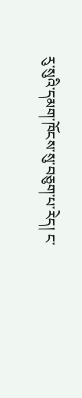རུ་སུའི་དམག་ཁོངས་སུ་བཅུག་པ་རེད། ང་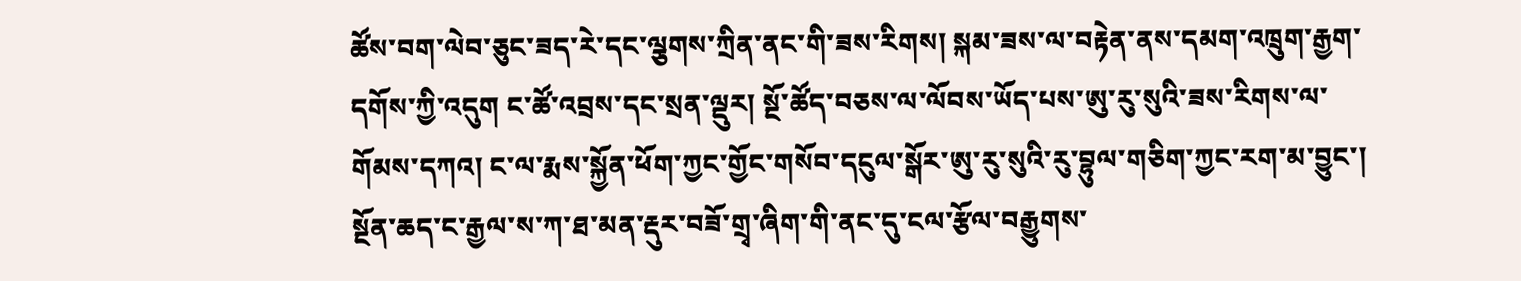ཚོས་བག་ལེབ་ཅུང་ཟད་རེ་དང་ལྕགས་ཀྲིན་ནང་གི་ཟས་རིགས། སྐམ་ཟས་ལ་བརྟེན་ནས་དམག་འཁྲུག་རྒྱག་དགོས་ཀྱི་འདུག ང་ཚོ་འབྲས་དང་སྲན་ལྡུར། སྔོ་ཚོད་བཅས་ལ་ལོབས་ཡོད་པས་ཨུ་རུ་སུའི་ཟས་རིགས་ལ་གོམས་དཀའ། ང་ལ་རྨས་སྐྱོན་ཕོག་ཀྱང་གྱོང་གསོབ་དངུལ་སྒོར་ཨུ་རུ་སུའི་རུ་བྷུལ་གཅིག་ཀྱང་རག་མ་བྱུང་། སྔོན་ཆད་ང་རྒྱལ་ས་ཀ་ཐ་མན་རྡུར་བཟོ་གྲྭ་ཞིག་གི་ནང་དུ་ངལ་རྩོལ་བརྒྱུགས་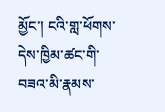མྱོང་། ངའི་གླ་ཕོགས་དེས་ཁྱིམ་ཚང་གི་བཟའ་མི་རྣམས་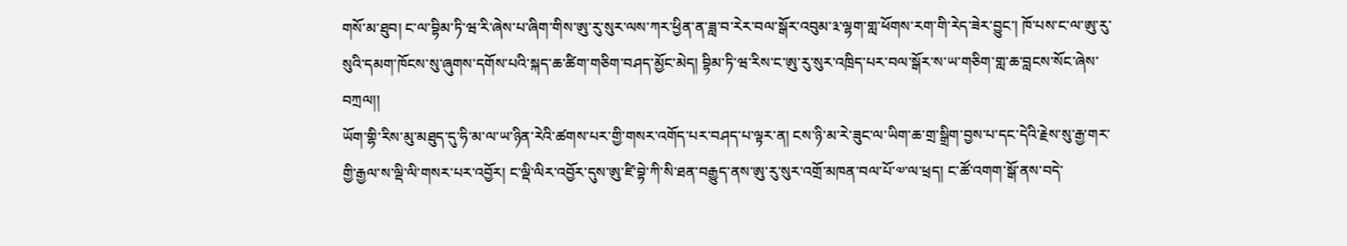གསོ་མ་ཐུབ། ང་ལ་བྷིམ་ཏི་ཝ་རི་ཞེས་པ་ཞིག་གིས་ཨུ་རུ་སུར་ལས་ཀར་ཕྱིན་ན་ཟླ་བ་རེར་བལ་སྒོར་འབུམ་༣་ལྷག་གླ་ཕོགས་རག་གི་རེད་ཟེར་བྱུང་། ཁོ་པས་ང་ལ་ཨུ་རུ་སུའི་དམག་ཁོངས་སུ་ཞུགས་དགོས་པའི་སྐད་ཆ་ཚིག་གཅིག་བཤད་མྱོང་མེད། བྷིམ་ཏི་ཝ་རིས་ང་ཨུ་རུ་སུར་འཁྲིད་པར་བལ་སྒོར་ས་ཡ་གཅིག་གླ་ཆ་བླངས་སོང་ཞེས་བཀྲལ།།
ཡོག་གྷི་རིས་མུ་མཐུད་དུ་ཧི་མ་ལ་ཡ་ཉིན་རེའི་ཚགས་པར་གྱི་གསར་འགོད་པར་བཤད་པ་ལྟར་ན། ངས་ཉི་མ་རེ་ཟུང་ལ་ཡིག་ཆ་གྲ་སྒྲིག་བྱས་པ་དང་དེའི་རྗེས་སུ་རྒྱ་གར་གྱི་རྒྱལ་ས་ལྡི་ལི་གསར་པར་འབྱོར། ང་ལྡི་ལིར་འབྱོར་དུས་ཨུ་ཛི་བྷེ་ཀི་སི་ཐན་བརྒྱུད་ནས་ཨུ་རུ་སུར་འགྲོ་མཁན་བལ་པོ་༧་ལ་ཕྲད། ང་ཚོ་འགག་སྒོ་ནས་བདེ་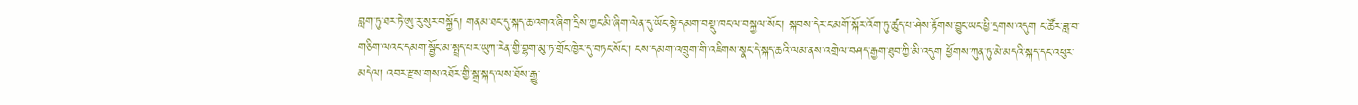བླག་ཏུ་ཐར་ཏེ་ཨུ་རུ་སུར་བསྐྱོད། གནམ་ཐང་དུ་སྐད་ཆ་འགའ་ཞིག་དྲིས་ཀྱང་མི་ཞིག་ལེན་དུ་ཡོང་སྟེ་དམག་བསྡུ་ཁང་ལ་བསྐྱལ་སོང་། སྐབས་དེར་ང་མགོ་སྐོར་འོག་ཏུ་ཚུད་པ་ཤེས་རྟོགས་བྱུང་ཡང་ཕྱི་དྲགས་འདུག ང་ཚོར་ཟླ་བ་གཅིག་ལའང་དམག་སྦྱོང་མ་སྤྲད་པར་ཡུཀ་རེན་གྱི་བྷག་མུ་ཏ་གྲོང་ཁྱེར་དུ་བཏང་སོང་། ངས་དམག་འཁྲུག་གི་འཇིགས་སྣང་དེ་སྐད་ཆའི་ལམ་ནས་འགྲེལ་བཤད་རྒྱག་ཐུབ་ཀྱི་མི་འདུག ཕྱོགས་ཀུན་ཏུ་མེ་མདའི་སྐད་དང་འཕུར་མདེལ། འབར་རྫས་གས་འཐོར་གྱི་སྒྲ་སྐད་ལས་ཐོས་རྒྱུ་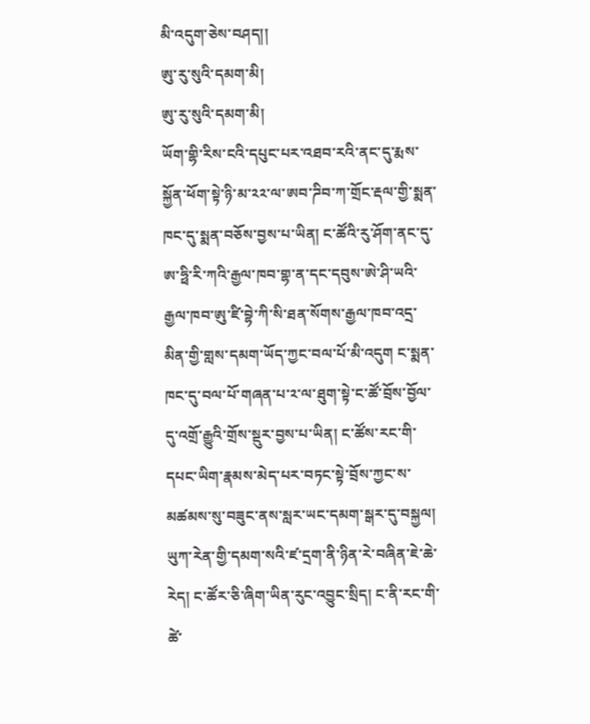མི་འདུག་ཅེས་བཤད།།
ཨུ་རུ་སུའི་དམག་མི།
ཨུ་རུ་སུའི་དམག་མི།
ཡོག་གྷི་རིས་ངའི་དཔུང་པར་འཐབ་རའི་ནང་དུ་རྨས་སྐྱོན་ཕོག་སྟེ་ཉི་མ་༢༢་ལ་ཨབ་ཌིབ་ཀ་གྲོང་རྡལ་གྱི་སྨན་ཁང་དུ་སྨན་བཅོས་བྱས་པ་ཡིན། ང་ཚོའི་རུ་ཤོག་ནང་དུ་ཨ་ཧྥི་རི་ཀའི་རྒྱལ་ཁབ་གྷ་ན་དང་དབུས་ཨེ་ཤི་ཡའི་རྒྱལ་ཁབ་ཨུ་ཛི་བྷེ་ཀི་སི་ཐན་སོགས་རྒྱལ་ཁབ་འདྲ་མིན་གྱི་གླས་དམག་ཡོད་ཀྱང་བལ་པོ་མི་འདུག ང་སྨན་ཁང་དུ་བལ་པོ་གཞན་པ་༢་ལ་ཐུག་སྟེ་ང་ཚོ་བྲོས་བྱོལ་དུ་འགྲོ་རྒྱུའི་གྲོས་སྡུར་བྱས་པ་ཡིན། ང་ཚོས་རང་གི་དཔང་ཡིག་རྣམས་མེད་པར་བཏང་སྟེ་བྲོས་ཀྱང་ས་མཚམས་སུ་བཟུང་ནས་སླར་ཡང་དམག་སྒར་དུ་བསྐྱལ། ཡུཀ་རེན་གྱི་དམག་སའི་ཛ་དྲག་ནི་ཉིན་རེ་བཞིན་ཇེ་ཆེ་རེད། ང་ཚོར་ཅི་ཞིག་ཡིན་རུང་འབྱུང་སྲིད། ང་ནི་རང་གི་ཚེ་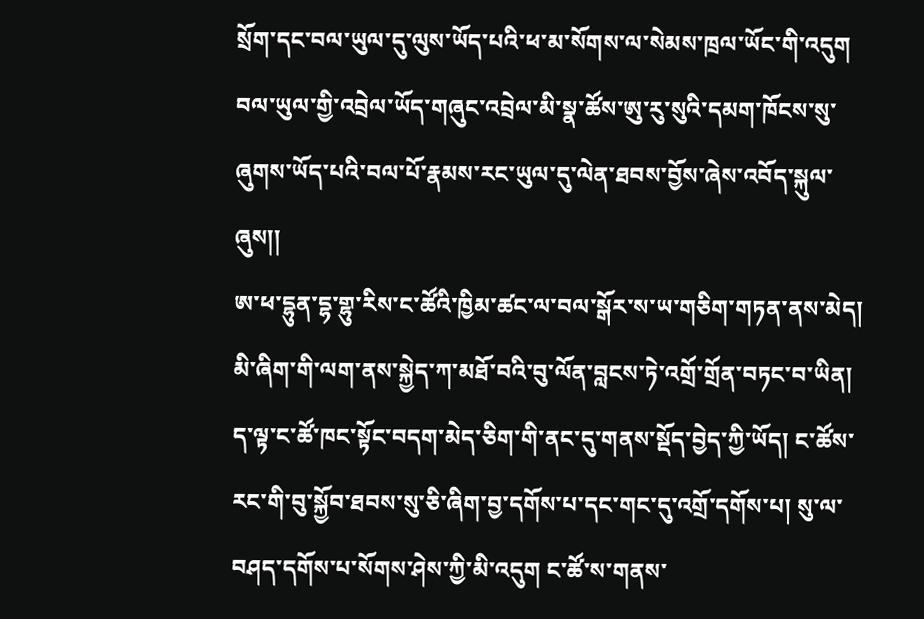སྲོག་དང་བལ་ཡུལ་དུ་ལུས་ཡོད་པའི་ཕ་མ་སོགས་ལ་སེམས་ཁྲལ་ཡོང་གི་འདུག བལ་ཡུལ་གྱི་འབྲེལ་ཡོད་གཞུང་འབྲེལ་མི་སྣ་ཚོས་ཨུ་རུ་སུའི་དམག་ཁོངས་སུ་ཞུགས་ཡོད་པའི་བལ་པོ་རྣམས་རང་ཡུལ་དུ་ལེན་ཐབས་བྱོས་ཞེས་འབོད་སྐུལ་ཞུས།།
ཨ་ཕ་དྷུན་དྷ་གྷུ་རིས་ང་ཚོའི་ཁྱིམ་ཚང་ལ་བལ་སྒོར་ས་ཡ་གཅིག་གཏན་ནས་མེད། མི་ཞིག་གི་ལག་ནས་སྐྱེད་ཀ་མཐོ་བའི་བུ་ལོན་བླངས་ཏེ་འགྲོ་གྲོན་བཏང་བ་ཡིན། ད་ལྟ་ང་ཚོ་ཁང་སྟོང་བདག་མེད་ཅིག་གི་ནང་དུ་གནས་སྡོད་བྱེད་ཀྱི་ཡོད། ང་ཚོས་རང་གི་བུ་སྐྱོབ་ཐབས་སུ་ཅི་ཞིག་བྱ་དགོས་པ་དང་གང་དུ་འགྲོ་དགོས་པ། སུ་ལ་བཤད་དགོས་པ་སོགས་ཤེས་ཀྱི་མི་འདུག ང་ཚོ་ས་གནས་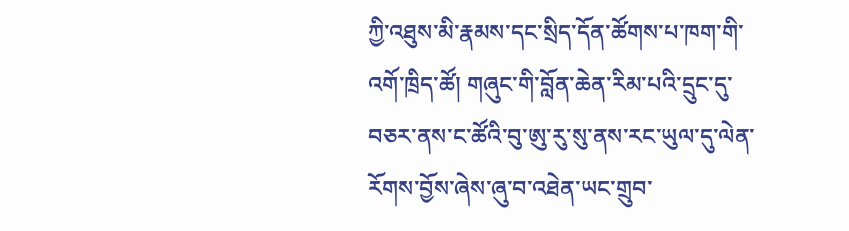ཀྱི་འཐུས་མི་རྣམས་དང་སྲིད་དོན་ཚོགས་པ་ཁག་གི་འགོ་ཁྲིད་ཚོ། གཞུང་གི་བློན་ཆེན་རིམ་པའི་དྲུང་དུ་བཅར་ནས་ང་ཚོའི་བུ་ཨུ་རུ་སུ་ནས་རང་ཡུལ་དུ་ལེན་རོགས་བྱོས་ཞེས་ཞུ་བ་འཐེན་ཡང་གྲུབ་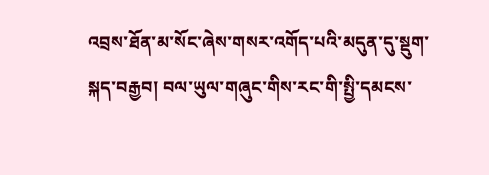འབྲས་ཐོན་མ་སོང་ཞེས་གསར་འགོད་པའི་མདུན་དུ་སྡུག་སྐད་བརྒྱབ། བལ་ཡུལ་གཞུང་གིས་རང་གི་སྤྱི་དམངས་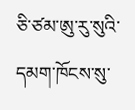ཅི་ཙམ་ཨུ་རུ་སུའི་དམག་ཁོངས་སུ་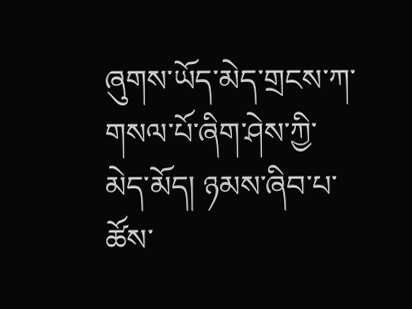ཞུགས་ཡོད་མེད་གྲངས་ཀ་གསལ་པོ་ཞིག་ཤེས་ཀྱི་མེད་མོད། ཉམས་ཞིབ་པ་ཚོས་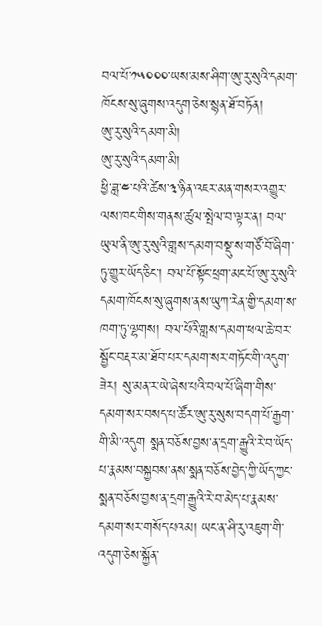བལ་པོ་༡༥༠༠༠་ཡས་མས་ཤིག་ཨུ་རུ་སུའི་དམག་ཁོངས་སུ་ཞུགས་འདུག་ཅེས་སྙན་ཐོ་བཏོན།
ཨུ་རུ་སུའི་དམག་མི།
ཨུ་རུ་སུའི་དམག་མི།
ཕྱི་ཟླ་༤་པའི་ཚེས་༣་ཉིན་འཇར་མན་གསར་འགྱུར་ལས་ཁང་གིས་གནས་ཚུལ་སྤེལ་བ་ལྟར་ན། བལ་ཡུལ་ནི་ཨུ་རུ་སུའི་གླས་དམག་བསྡུ་ས་གཙོ་བོ་ཞིག་ཏུ་གྱུར་ཡོད་ཅིང་། བལ་པོ་སྟོང་ཕྲག་མང་པོ་ཨུ་རུ་སུའི་དམག་ཁོངས་སུ་ཞུགས་ནས་ཡུཀ་རེན་གྱི་དམག་ས་ཁག་ཏུ་ལྷགས། བལ་པོའི་གླས་དམག་ཕལ་ཆེ་བར་སྦྱོང་བརྡར་མ་ཐོབ་པར་དམག་སར་གཏོང་གི་འདུག་ཟེར། སུ་མན་ར་ཡེ་ཞེས་པའི་བལ་པོ་ཞིག་གིས་དམག་སར་བསད་པ་ཚོར་ཨུ་རུ་སུས་བདག་པོ་རྒྱག་གི་མི་འདུག སྨན་བཅོས་བྱས་ན་དྲག་རྒྱུའི་རེ་བ་ཡོད་པ་རྣམས་བསྐྱབས་ནས་སྨན་བཅོས་བྱེད་ཀྱི་ཡོད་ཀྱང་སྨན་བཅོས་བྱས་ན་དྲག་རྒྱུའི་རེ་བ་མེད་པ་རྣམས་དམག་སར་གསོད་པའམ། ཡང་ན་ཤི་རུ་འཇུག་གི་འདུག་ཅེས་སྐྱོན་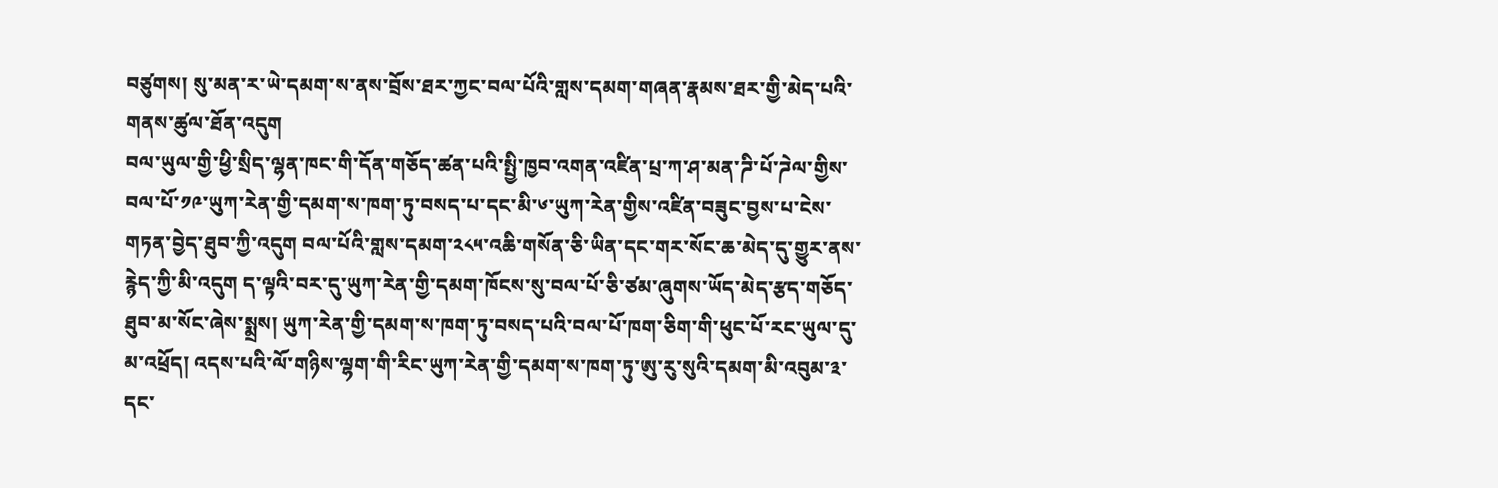བཙུགས། སུ་མན་ར་ཡེ་དམག་ས་ནས་བྲོས་ཐར་ཀྱང་བལ་པོའི་གླས་དམག་གཞན་རྣམས་ཐར་གྱི་མེད་པའི་གནས་ཚུལ་ཐོན་འདུག
བལ་ཡུལ་གྱི་ཕྱི་སྲིད་ལྷན་ཁང་གི་དོན་གཅོད་ཚན་པའི་སྤྱི་ཁྱབ་འགན་འཛིན་པྲ་ཀ་ཤ་མན་ཌི་པོ་ཌེལ་གྱིས་བལ་པོ་༡༩་ཡུཀ་རེན་གྱི་དམག་ས་ཁག་ཏུ་བསད་པ་དང་མི་༦་ཡུཀ་རེན་གྱིས་འཛིན་བཟུང་བྱས་པ་ངེས་གཏན་བྱེད་ཐུབ་ཀྱི་འདུག བལ་པོའི་གླས་དམག་༢༨༥་འཆི་གསོན་ཅི་ཡིན་དང་གར་སོང་ཆ་མེད་དུ་གྱུར་ནས་རྙེད་ཀྱི་མི་འདུག ད་ལྟའི་བར་དུ་ཡུཀ་རེན་གྱི་དམག་ཁོངས་སུ་བལ་པོ་ཅི་ཙམ་ཞུགས་ཡོད་མེད་རྩད་གཅོད་ཐུབ་མ་སོང་ཞེས་སྨྲས། ཡུཀ་རེན་གྱི་དམག་ས་ཁག་ཏུ་བསད་པའི་བལ་པོ་ཁག་ཅིག་གི་ཕུང་པོ་རང་ཡུལ་དུ་མ་འཕྲོད། འདས་པའི་ལོ་གཉིས་ལྷག་གི་རིང་ཡུཀ་རེན་གྱི་དམག་ས་ཁག་ཏུ་ཨུ་རུ་སུའི་དམག་མི་འབུམ་༣་དང་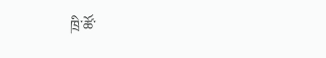ཁྲི་ཚོ་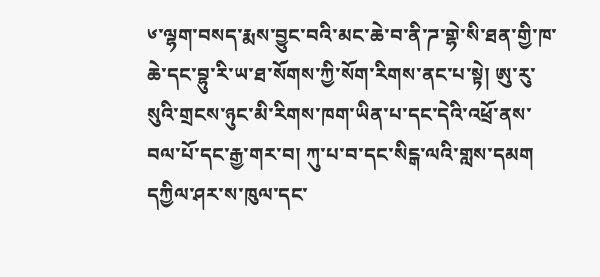༦་ལྷག་བསད་རྨས་བྱུང་བའི་མང་ཆེ་བ་ནི་ཌ་གྷེ་སི་ཐན་གྱི་ཁ་ཆེ་དང་བྷུ་རི་ཡ་ཐ་སོགས་ཀྱི་སོག་རིགས་ནང་པ་སྟེ། ཨུ་རུ་སུའི་གྲངས་ཉུང་མི་རིགས་ཁག་ཡིན་པ་དང་དེའི་འཕྲོ་ནས་བལ་པོ་དང་རྒྱ་གར་བ། ཀུ་པ་བ་དང་སིངྒ་ལའི་གླས་དམག དཀྱིལ་ཤར་ས་ཁུལ་དང་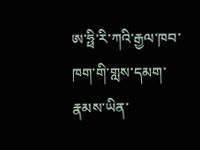ཨ་ཧྥི་རི་ཀའི་རྒྱལ་ཁབ་ཁག་གི་གླས་དམག་རྣམས་ཡིན་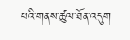པའི་གནས་ཚུལ་ཐོན་འདུག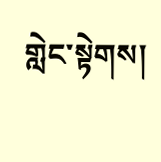གླེང་སྟེགས།